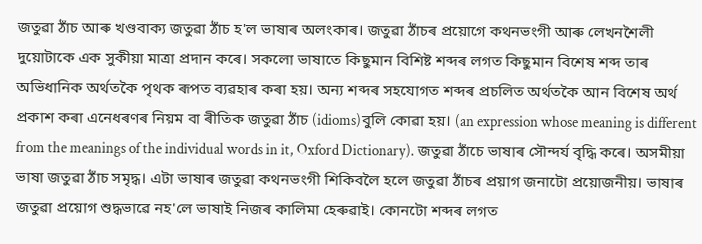জতুৱা ঠাঁচ আৰু খণ্ডবাক্য জতুৱা ঠাঁচ হ'ল ভাষাৰ অলংকাৰ। জতুৱা ঠাঁচৰ প্ৰয়োগে কথনভংগী আৰু লেখনশৈলী দুয়োটাকে এক সুকীয়া মাত্ৰা প্ৰদান কৰে। সকলো ভাষাতে কিছুমান বিশিষ্ট শব্দৰ লগত কিছুমান বিশেষ শব্দ তাৰ অভিধানিক অৰ্থতকৈ পৃথক ৰূপত ব্যৱহাৰ কৰা হয়। অন্য শব্দৰ সহযোগত শব্দৰ প্ৰচলিত অৰ্থতকৈ আন বিশেষ অৰ্থ প্ৰকাশ কৰা এনেধৰণৰ নিয়ম বা ৰীতিক জতুৱা ঠাঁচ (idioms)বুলি কোৱা হয়। (an expression whose meaning is different from the meanings of the individual words in it, Oxford Dictionary). জতুৱা ঠাঁচে ভাষাৰ সৌন্দৰ্য বৃদ্ধি কৰে। অসমীয়া ভাষা জতুৱা ঠাঁচ সমৃদ্ধ। এটা ভাষাৰ জতুৱা কথনভংগী শিকিবলৈ হলে জতুৱা ঠাঁচৰ প্ৰয়াগ জনাটো প্ৰয়োজনীয়। ভাষাৰ জতুৱা প্ৰয়োগ শুদ্ধভাৱে নহ'লে ভাষাই নিজৰ কালিমা হেৰুৱাই। কোনটো শব্দৰ লগত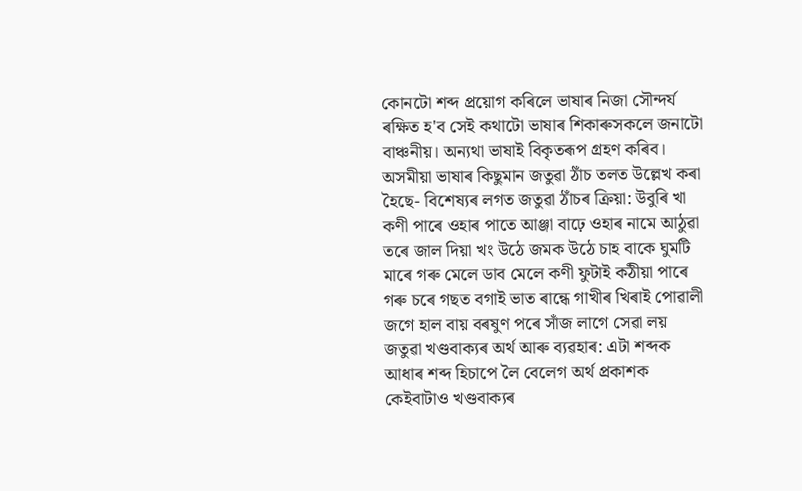কোনটো শব্দ প্ৰয়োগ কৰিলে ভাষাৰ নিজা সৌন্দৰ্য ৰক্ষিত হ'ব সেই কথাটো ভাষাৰ শিকাৰুসকলে জনাটো বাঞ্চনীয়। অন্যথা ভাষাই বিকৃতৰূপ গ্ৰহণ কৰিব। অসমীয়া ভাষাৰ কিছুমান জতুৱা ঠাঁচ তলত উল্লেখ কৰা হৈছে- বিশেষ্যৰ লগত জতুৱা ঠাঁচৰ ক্ৰিয়া: উবুৰি খা কণী পাৰে ওহাৰ পাতে আঞ্জা বাঢ়ে ওহাৰ নামে আঠুৱা তৰে জাল দিয়া খং উঠে জমক উঠে চাহ বাকে ঘুমটি মাৰে গৰু মেলে ডাব মেলে কণী ফুটাই কঠীয়া পাৰে গৰু চৰে গছত বগাই ভাত ৰান্ধে গাখীৰ খিৰাই পোৱালী জগে হাল বায় বৰষুণ পৰে সাঁজ লাগে সেৱা লয় জতুৱা খণ্ডবাক্যৰ অৰ্থ আৰু ব্যৱহাৰ: এটা শব্দক আধাৰ শব্দ হিচাপে লৈ বেলেগ অৰ্থ প্ৰকাশক কেইবাটাও খণ্ডবাক্যৰ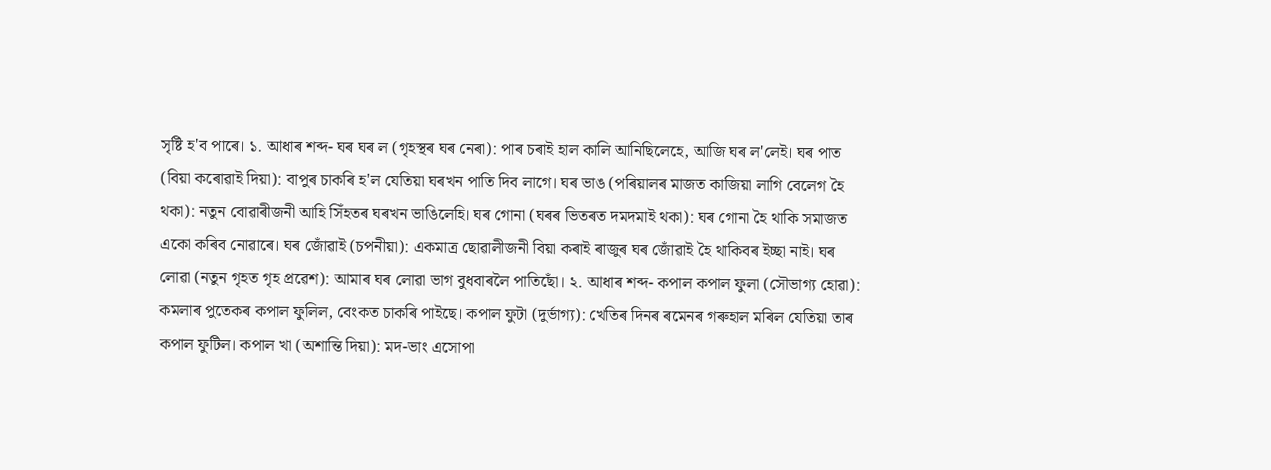সৃষ্টি হ'ব পাৰে। ১. আধাৰ শব্দ- ঘৰ ঘৰ ল (গৃহস্থৰ ঘৰ নেৰা): পাৰ চৰাই হাল কালি আনিছিলেহে, আজি ঘৰ ল'লেই। ঘৰ পাত (বিয়া কৰোৱাই দিয়া): বাপুৰ চাকৰি হ'ল যেতিয়া ঘৰখন পাতি দিব লাগে। ঘৰ ভাঙ (পৰিয়ালৰ মাজত কাজিয়া লাগি বেলেগ হৈ থকা): নতুন বোৱাৰীজনী আহি সিঁহতৰ ঘৰখন ভাঙিলেহি। ঘৰ গোনা (ঘৰৰ ভিতৰত দমদমাই থকা): ঘৰ গোনা হৈ থাকি সমাজত একো কৰিব নোৱাৰে। ঘৰ জোঁৱাই (চপনীয়া): একমাত্ৰ ছোৱালীজনী বিয়া কৰাই ৰাজুৰ ঘৰ জোঁৱাই হৈ থাকিবৰ ইচ্ছা নাই। ঘৰ লোৱা (নতুন গৃহত গৃহ প্ৰৱেশ): আমাৰ ঘৰ লোৱা ভাগ বুধবাৰলৈ পাতিছোঁ। ২. আধাৰ শব্দ- কপাল কপাল ফুলা (সৌভাগ্য হোৱা): কমলাৰ পুতেকৰ কপাল ফুলিল, বেংকত চাকৰি পাইছে। কপাল ফুটা (দুৰ্ভাগ্য): খেতিৰ দিনৰ ৰমেনৰ গৰুহাল মৰিল যেতিয়া তাৰ কপাল ফুটিল। কপাল খা (অশান্তি দিয়া): মদ-ভাং এসোপা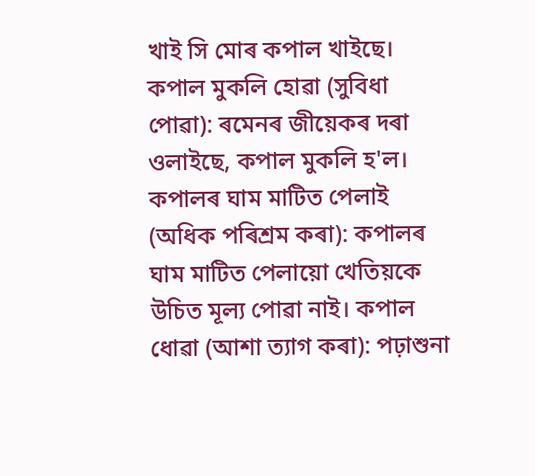খাই সি মোৰ কপাল খাইছে। কপাল মুকলি হোৱা (সুবিধা পোৱা): ৰমেনৰ জীয়েকৰ দৰা ওলাইছে, কপাল মুকলি হ'ল। কপালৰ ঘাম মাটিত পেলাই (অধিক পৰিশ্ৰম কৰা): কপালৰ ঘাম মাটিত পেলায়ো খেতিয়কে উচিত মূল্য পোৱা নাই। কপাল ধোৱা (আশা ত্যাগ কৰা): পঢ়াশুনা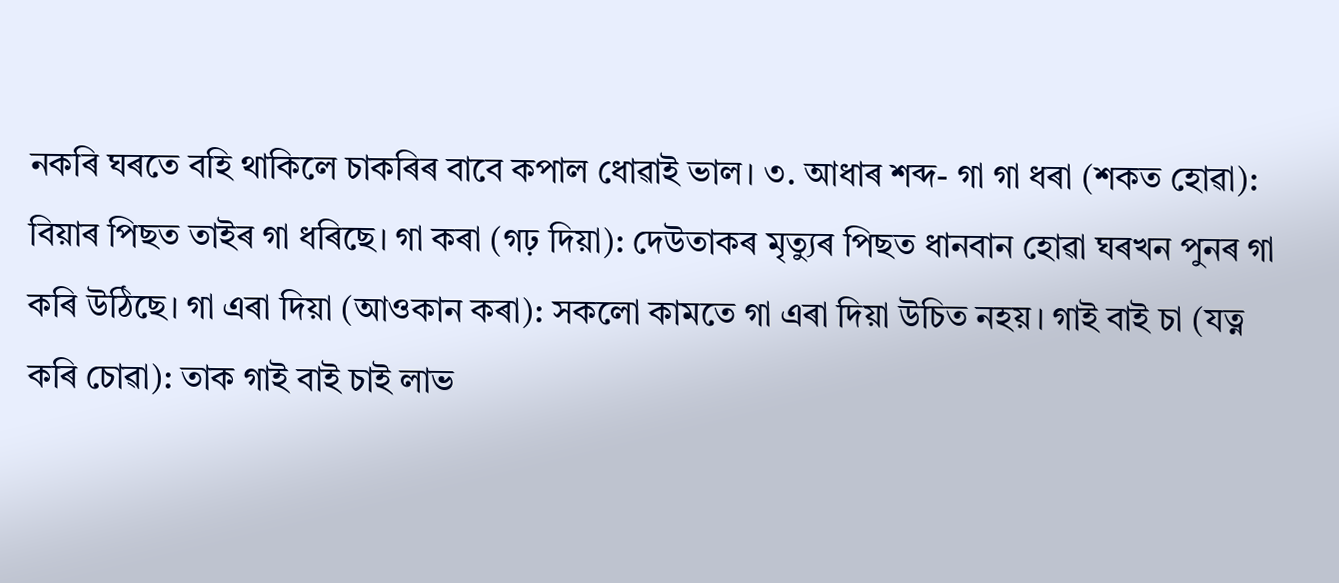নকৰি ঘৰতে বহি থাকিলে চাকৰিৰ বাবে কপাল ধোৱাই ভাল। ৩. আধাৰ শব্দ- গা গা ধৰা (শকত হোৱা): বিয়াৰ পিছত তাইৰ গা ধৰিছে। গা কৰা (গঢ় দিয়া): দেউতাকৰ মৃত্যুৰ পিছত ধানবান হোৱা ঘৰখন পুনৰ গা কৰি উঠিছে। গা এৰা দিয়া (আওকান কৰা): সকলো কামতে গা এৰা দিয়া উচিত নহয়। গাই বাই চা (যত্ন কৰি চোৱা): তাক গাই বাই চাই লাভ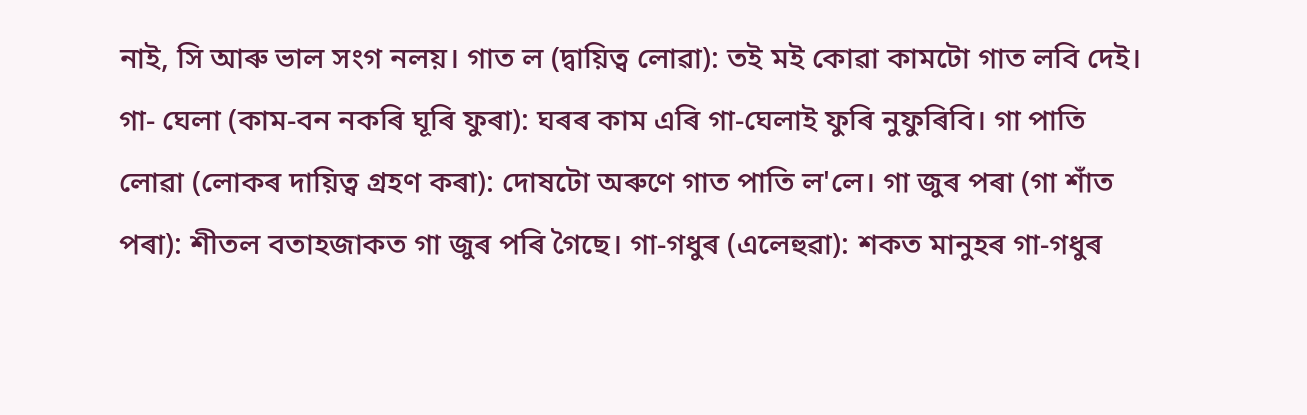নাই, সি আৰু ভাল সংগ নলয়। গাত ল (দ্বায়িত্ব লোৱা): তই মই কোৱা কামটো গাত লবি দেই। গা- ঘেলা (কাম-বন নকৰি ঘূৰি ফুৰা): ঘৰৰ কাম এৰি গা-ঘেলাই ফুৰি নুফুৰিবি। গা পাতি লোৱা (লোকৰ দায়িত্ব গ্ৰহণ কৰা): দোষটো অৰুণে গাত পাতি ল'লে। গা জুৰ পৰা (গা শাঁত পৰা): শীতল বতাহজাকত গা জুৰ পৰি গৈছে। গা-গধুৰ (এলেহুৱা): শকত মানুহৰ গা-গধুৰ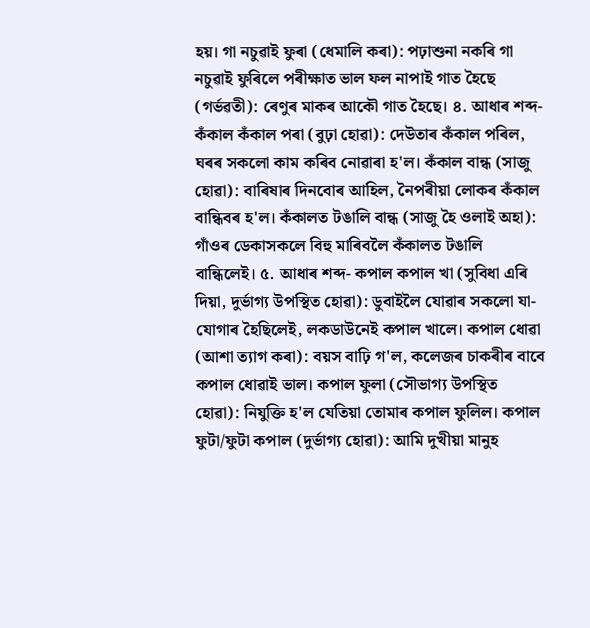হয়। গা নচুৱাই ফুৰা (ধেমালি কৰা): পঢ়াশুনা নকৰি গা নচুৱাই ফুৰিলে পৰীক্ষাত ভাল ফল নাপাই গাত হৈছে (গৰ্ভৱতী): ৰেণুৰ মাকৰ আকৌ গাত হৈছে। ৪. আধাৰ শব্দ-কঁকাল কঁকাল পৰা (বুঢ়া হোৱা): দেউতাৰ কঁকাল পৰিল, ঘৰৰ সকলো কাম কৰিব নোৱাৰা হ'ল। কঁকাল বান্ধ (সাজু হোৱা): বাৰিষাৰ দিনবোৰ আহিল, নৈপৰীয়া লোকৰ কঁকাল বান্ধিবৰ হ'ল। কঁকালত টঙালি বান্ধ (সাজু হৈ ওলাই অহা): গাঁওৰ ডেকাসকলে বিহু মাৰিবলৈ কঁকালত টঙালি বান্ধিলেই। ৫. আধাৰ শব্দ- কপাল কপাল খা (সুবিধা এৰি দিয়া, দুৰ্ভাগ্য উপস্থিত হোৱা): ডুবাইলৈ যোৱাৰ সকলো যা-যোগাৰ হৈছিলেই, লকডাউনেই কপাল খালে। কপাল ধোৱা (আশা ত্যাগ কৰা): বয়স বাঢ়ি গ'ল, কলেজৰ চাকৰীৰ বাবে কপাল ধোৱাই ভাল। কপাল ফুলা (সৌভাগ্য উপস্থিত হোৱা): নিযুক্তি হ'ল যেতিয়া তোমাৰ কপাল ফুলিল। কপাল ফুটা/ফুটা কপাল (দুৰ্ভাগ্য হোৱা): আমি দুখীয়া মানুহ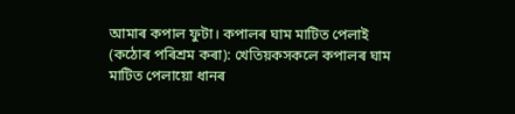আমাৰ কপাল ফুটা। কপালৰ ঘাম মাটিত পেলাই (কঠোৰ পৰিশ্ৰম কৰা): খেতিয়কসকলে কপালৰ ঘাম মাটিত পেলায়ো ধানৰ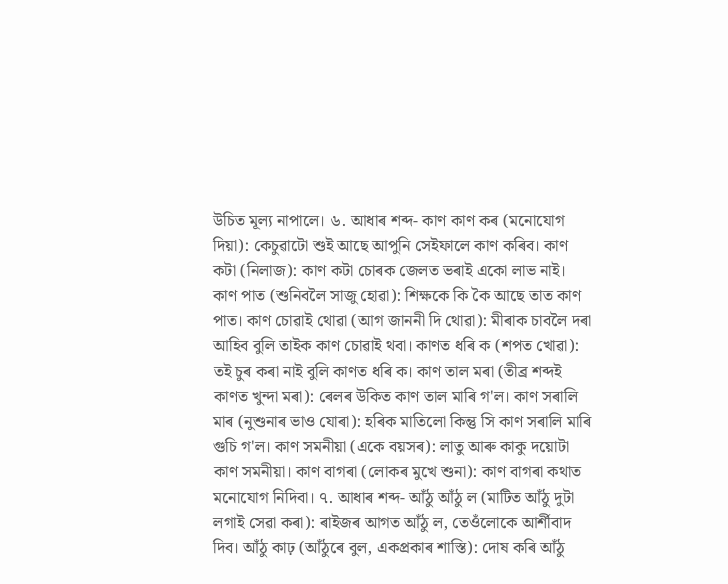উচিত মূল্য নাপালে। ৬. আধাৰ শব্দ- কাণ কাণ কৰ (মনোযোগ দিয়া): কেচুৱাটো শুই আছে আপুনি সেইফালে কাণ কৰিব। কাণ কটা (নিলাজ): কাণ কটা চোৰক জেলত ভৰাই একো লাভ নাই। কাণ পাত (শুনিবলৈ সাজু হোৱা): শিক্ষকে কি কৈ আছে তাত কাণ পাত। কাণ চোৱাই থোৱা (আগ জাননী দি থোৱা): মীৰাক চাবলৈ দৰা আহিব বুলি তাইক কাণ চোৱাই থবা। কাণত ধৰি ক (শপত খোৱা): তই চুৰ কৰা নাই বুলি কাণত ধৰি ক। কাণ তাল মৰা (তীব্ৰ শব্দই কাণত খুন্দা মৰা): ৰেলৰ উকিত কাণ তাল মাৰি গ'ল। কাণ সৰালি মাৰ (নুশুনাৰ ভাও যোৰা): হৰিক মাতিলো কিন্তু সি কাণ সৰালি মাৰি গুচি গ'ল। কাণ সমনীয়া (একে বয়সৰ): লাতু আৰু কাকু দয়োটা কাণ সমনীয়া। কাণ বাগৰা (লোকৰ মুখে শুনা): কাণ বাগৰা কথাত মনোযোগ নিদিবা। ৭. আধাৰ শব্দ- আঁঠু আঁঠু ল (মাটিত আঁঠু দুটা লগাই সেৱা কৰা): ৰাইজৰ আগত আঁঠু ল, তেওঁলোকে আৰ্শীবাদ দিব। আঁঠু কাঢ় (আঁঠুৰে বুল, একপ্ৰকাৰ শাস্তি): দোষ কৰি আঁঠু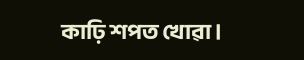কাঢ়ি শপত খোৱা।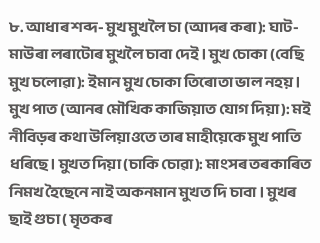৮. আধাৰ শব্দ- মুখ মুখলৈ চা (আদৰ কৰা): ঘাট-মাউৰা লৰাটোৰ মুখলৈ চাবা দেই। মুখ চোকা (বেছি মুখ চলোৱা): ইমান মুখ চোকা তিৰোতা ভাল নহয়। মুখ পাত (আনৰ মৌখিক কাজিয়াত যোগ দিয়া): মই নীবিড়ৰ কথা উলিয়াওতে তাৰ মাহীয়েকে মুখ পাতি ধৰিছে। মুখত দিয়া (চাকি চোৱা): মাংসৰ তৰকাৰিত নিমখ হৈছেনে নাই অকনমান মুখত দি চাবা। মুখৰ ছাই গুচা ( মৃতকৰ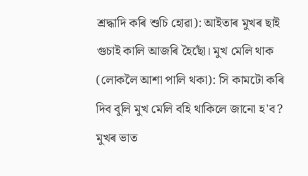শ্ৰদ্ধাদি কৰি শুচি হোৱা): আইতাৰ মুখৰ ছাই গুচাই কালি আজৰি হৈছোঁ। মুখ মেলি থাক (লোকলৈ আশা পালি থকা): সি কামটো কৰি দিব বুলি মুখ মেলি বহি থাকিলে জানো হ'ব? মুখৰ ভাত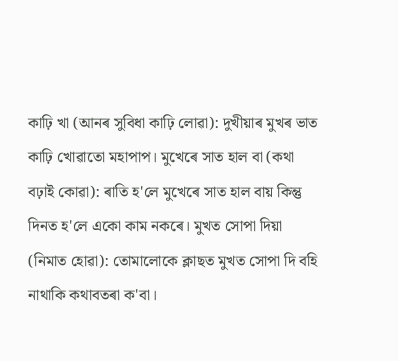কাঢ়ি খা (আনৰ সুবিধা কাঢ়ি লোৱা): দুখীয়াৰ মুখৰ ভাত কাঢ়ি খোৱাতো মহাপাপ। মুখেৰে সাত হাল বা (কথা বঢ়াই কোৱা): ৰাতি হ'লে মুখেৰে সাত হাল বায় কিন্তু দিনত হ'লে একো কাম নকৰে। মুখত সোপা দিয়া (নিমাত হোৱা): তোমালোকে ক্লাছত মুখত সোপা দি বহি নাথাকি কথাবতৰা ক'বা।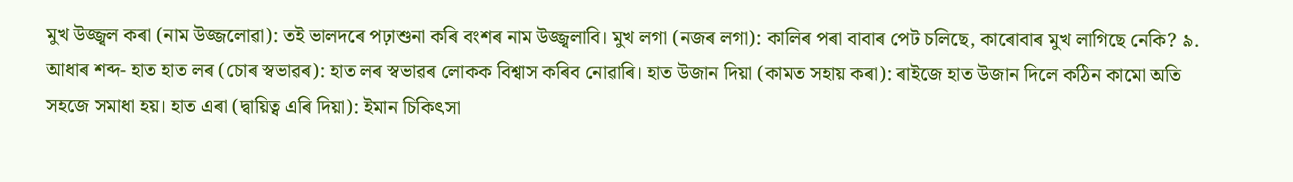মুখ উজ্জ্বল কৰা (নাম উজ্জলোৱা): তই ভালদৰে পঢ়াশুনা কৰি বংশৰ নাম উজ্জ্বলাবি। মুখ লগা (নজৰ লগা): কালিৰ পৰা বাবাৰ পেট চলিছে, কাৰোবাৰ মুখ লাগিছে নেকি? ৯. আধাৰ শব্দ- হাত হাত লৰ (চোৰ স্বভাৱৰ): হাত লৰ স্বভাৱৰ লোকক বিশ্বাস কৰিব নোৱাৰি। হাত উজান দিয়া (কামত সহায় কৰা): ৰাইজে হাত উজান দিলে কঠিন কামো অতি সহজে সমাধা হয়। হাত এৰা (দ্বায়িত্ব এৰি দিয়া): ইমান চিকিৎসা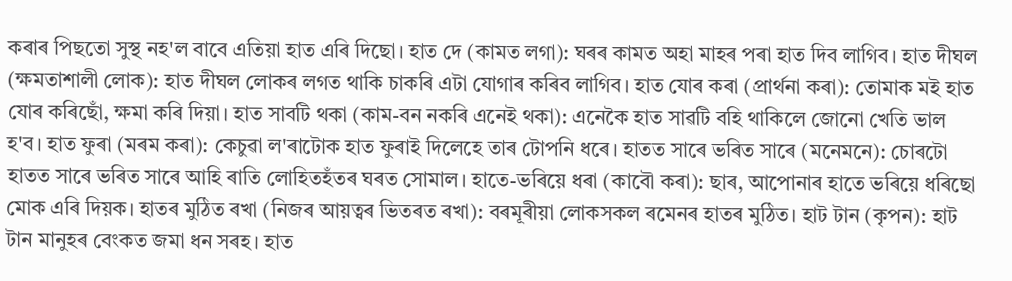কৰাৰ পিছতো সুস্থ নহ'ল বাবে এতিয়া হাত এৰি দিছো। হাত দে (কামত লগা): ঘৰৰ কামত অহা মাহৰ পৰা হাত দিব লাগিব। হাত দীঘল (ক্ষমতাশালী লোক): হাত দীঘল লোকৰ লগত থাকি চাকৰি এটা যোগাৰ কৰিব লাগিব। হাত যোৰ কৰা (প্ৰাৰ্থনা কৰা): তোমাক মই হাত যোৰ কৰিছোঁ, ক্ষমা কৰি দিয়া। হাত সাবটি থকা (কাম-বন নকৰি এনেই থকা): এনেকৈ হাত সাৱটি বহি থাকিলে জোনো খেতি ভাল হ'ব। হাত ফুৰা (মৰম কৰা): কেচুৱা ল'ৰাটোক হাত ফুৰাই দিলেহে তাৰ টোপনি ধৰে। হাতত সাৰে ভৰিত সাৰে (মনেমনে): চোৰটো হাতত সাৰে ভৰিত সাৰে আহি ৰাতি লোহিতহঁতৰ ঘৰত সোমাল। হাতে-ভৰিয়ে ধৰা (কাবৌ কৰা): ছাৰ, আপোনাৰ হাতে ভৰিয়ে ধৰিছো মোক এৰি দিয়ক। হাতৰ মুঠিত ৰখা (নিজৰ আয়ত্বৰ ভিতৰত ৰখা): বৰমূৰীয়া লোকসকল ৰমেনৰ হাতৰ মুঠিত। হাট টান (কৃপন): হাট টান মানুহৰ বেংকত জমা ধন সৰহ। হাত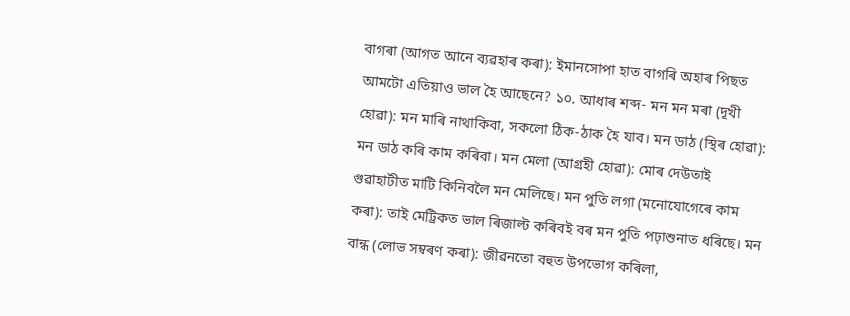বাগৰা (আগত আনে ব্যৱহাৰ কৰা): ইমানসোপা হাত বাগৰি অহাৰ পিছত আমটো এতিয়াও ভাল হৈ আছেনে? ১০. আধাৰ শব্দ- মন মন মৰা (দূখী হোৱা): মন মাৰি নাথাকিবা, সকলো ঠিক-ঠাক হৈ যাব। মন ডাঠ (স্থিৰ হোৱা): মন ডাঠ কৰি কাম কৰিবা। মন মেলা (আগ্ৰহী হোৱা): মোৰ দেউতাই গুৱাহাটীত মাটি কিনিবলৈ মন মেলিছে। মন পুতি লগা (মনোযোগেৰে কাম কৰা): তাই মেট্ৰিকত ভাল ৰিজাল্ট কৰিবই বৰ মন পুতি পঢ়াশুনাত ধৰিছে। মন বান্ধ (লোভ সম্বৰণ কৰা): জীৱনতো বহুত উপভোগ কৰিলা,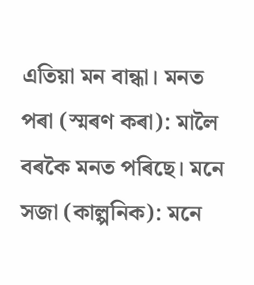এতিয়া মন বান্ধা। মনত পৰা (স্মৰণ কৰা): মালৈ বৰকৈ মনত পৰিছে। মনে সজা (কাল্পনিক): মনে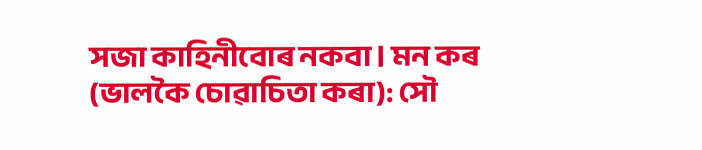সজা কাহিনীবোৰ নকবা। মন কৰ (ভালকৈ চোৱাচিতা কৰা): সৌ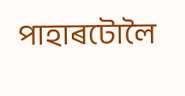পাহাৰটোলৈ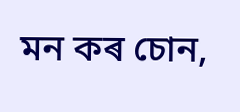মন কৰ চোন,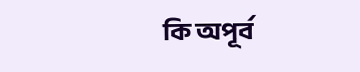কি অপূৰ্ব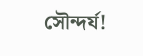সৌন্দৰ্য!